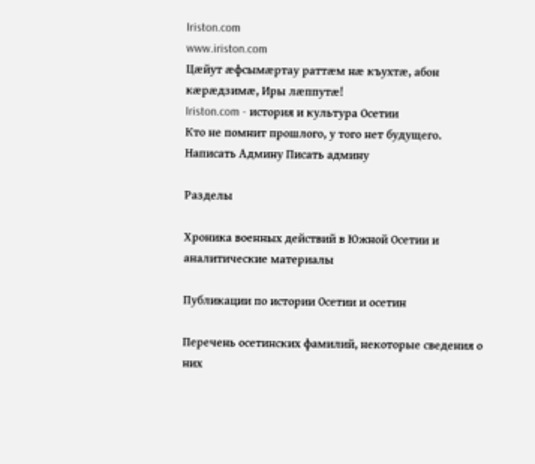Iriston.com
www.iriston.com
Цæйут æфсымæртау раттæм нæ къухтæ, абон кæрæдзимæ, Иры лæппутæ!
Iriston.com - история и культура Осетии
Кто не помнит прошлого, у того нет будущего.
Написать Админу Писать админу

Разделы

Хроника военных действий в Южной Осетии и аналитические материалы

Публикации по истории Осетии и осетин

Перечень осетинских фамилий, некоторые сведения о них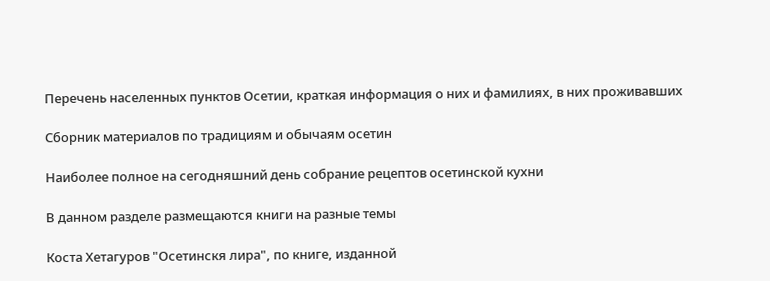Перечень населенных пунктов Осетии, краткая информация о них и фамилиях, в них проживавших

Сборник материалов по традициям и обычаям осетин

Наиболее полное на сегодняшний день собрание рецептов осетинской кухни

В данном разделе размещаются книги на разные темы

Коста Хетагуров "Осетинскя лира", по книге, изданной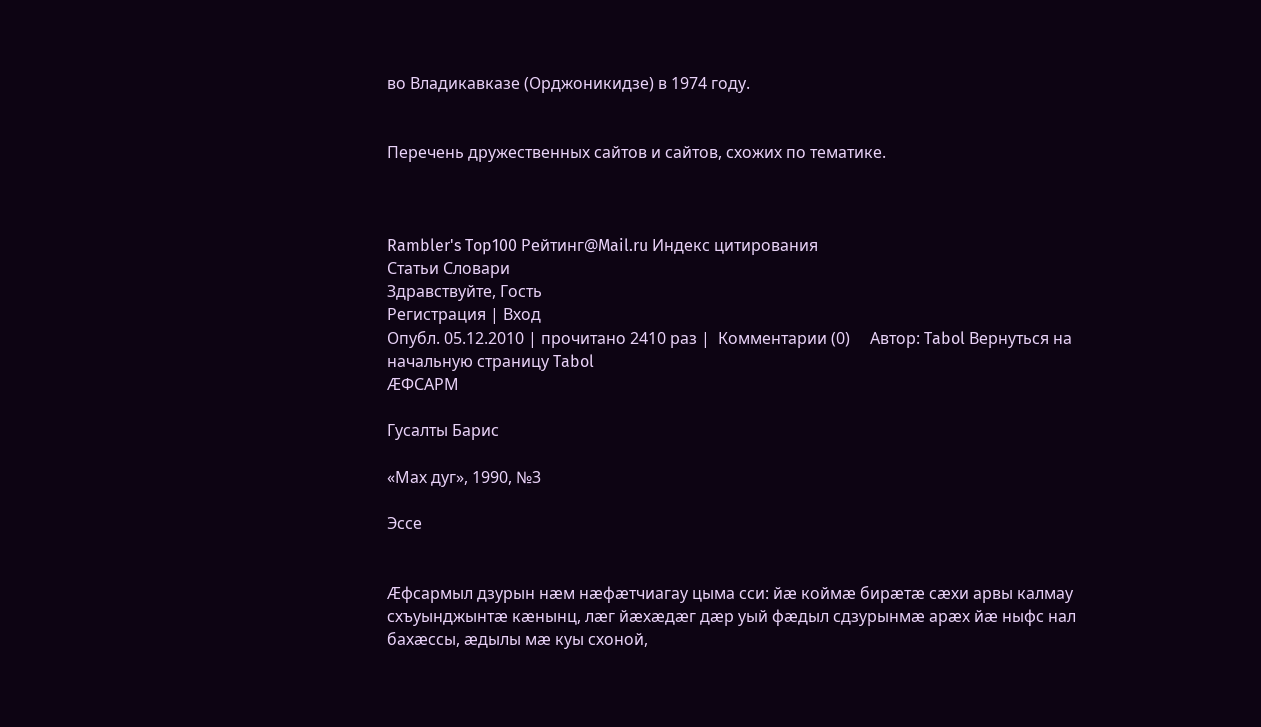во Владикавказе (Орджоникидзе) в 1974 году.


Перечень дружественных сайтов и сайтов, схожих по тематике.



Rambler's Top100 Рейтинг@Mail.ru Индекс цитирования
Статьи Словари
Здравствуйте, Гость
Регистрация | Вход
Опубл. 05.12.2010 | прочитано 2410 раз |  Комментарии (0)     Автор: Tabol Вернуться на начальную страницу Tabol
ÆФСАРМ

Гусалты Барис

«Мах дуг», 1990, №3

Эссе


Æфсармыл дзурын нæм нæфæтчиагау цыма сси: йæ коймæ бирæтæ сæхи арвы калмау схъуынджынтæ кæнынц, лæг йæхæдæг дæр уый фæдыл сдзурынмæ арæх йæ ныфс нал бахæссы, æдылы мæ куы схоной,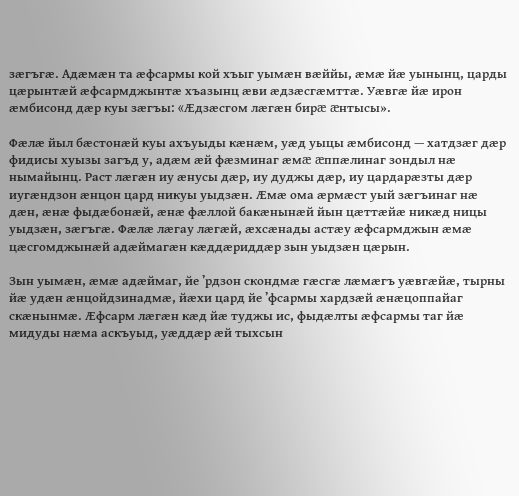зæгъгæ. Адæмæн та æфсармы кой хъыг уымæн вæййы, æмæ йæ уынынц, царды цæрынтæй æфсармджынтæ хъазынц æви æдзæсгæмттæ. Уæвгæ йæ ирон æмбисонд дæр куы зæгъы: «Æдзæсгом лæгæн бирæ æнтысы».

Фæлæ йыл бæстонæй куы ахъуыды кæнæм, уæд уыцы æмбисонд — хатдзæг дæр фидисы хуызы загъд у, адæм æй фæзминаг æмæ æппæлинаг зондыл нæ нымайынц. Раст лæгæн иу æнусы дæр, иу дуджы дæр, иу цардарæзты дæр иугæндзон æнцон цард никуы уыдзæн. Æмæ ома æрмæст уый зæгъинаг нæ дæн, æнæ фыдæбонæй, æнæ фæллой бакæнынæй йын цæттæйæ никæд ницы уыдзæн, зæгъгæ. Фæлæ лæгау лæгæй, æхсæнады астæу æфсармджын æмæ цæсгомджынæй адæймагæн кæддæриддæр зын уыдзæн цæрын.

Зын уымæн, æмæ адæймаг, йе ’рдзон скондмæ гæсгæ лæмæгъ уæвгæйæ, тырны йæ удæн æнцойдзинадмæ, йæхи цард йе ’фсармы хардзæй æнæцоппайаг скæнынмæ. Æфсарм лæгæн кæд йæ туджы ис, фыдæлты æфсармы таг йæ мидуды нæма аскъуыд, уæддæр æй тыхсын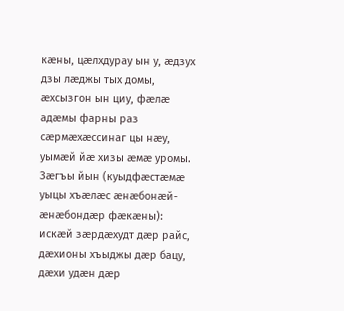кæны, цæлхдурау ын у, æдзух дзы лæджы тых домы, æхсызгон ын циу, фæлæ адæмы фарны раз сæрмæхæссинаг цы нæу, уымæй йæ хизы æмæ уромы. Зæгъы йын (куыдфæстæмæ уыцы хъæлæс æнæбонæй-æнæбондæр фæкæны): искæй зæрдæхудт дæр райс, дæхионы хъыджы дæр бацу, дæхи удæн дæр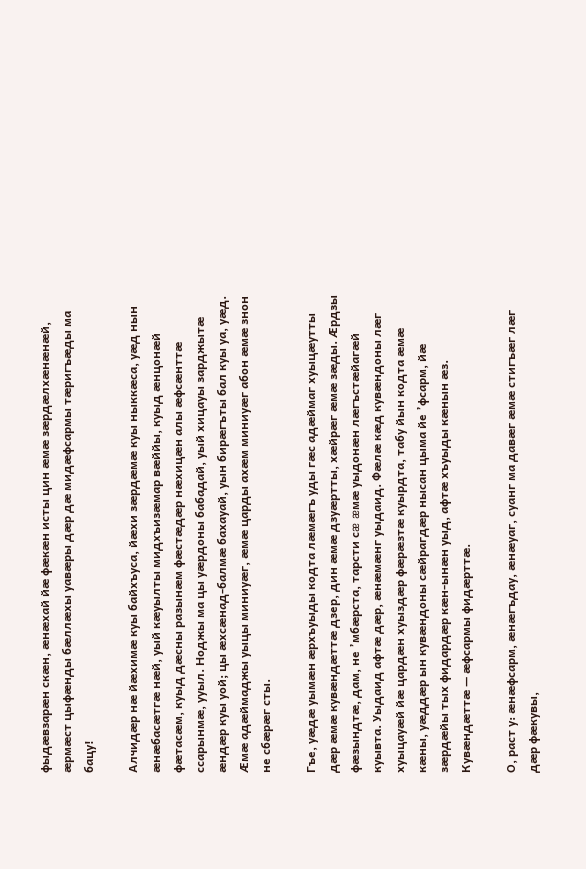фыдæвзарæн скæн, æнæхай йæ фæкæн исты цин æмæ зæрдæлхæнæнæй, æрмæст цыфæнды бæллæхы уавæры дæр дæ мидæфсармы тæригъæды ма бацу!

Алчидæр нæ йæхимæ куы байхъуса, йæхи зæрдæмæ куы ныккæса, уæд нын æнæбасæтгæ нæй, уый кæуылты мидхъизæмар вæййы, куыд æнцонæй фæтасæм, куыд дæсны разынæм фæстæдæр нæхицæн алы æфсæнттæ ссарынмæ, ууыл. Ноджы ма цы уæрдоны бабадай, уый хицауы зарджытæ æндæр куы уой; цы æхсæнад-балмæ бахауай, уын бирæгъты бал куы уа, уæд. Æмæ адæймаджы уыцы миниуæг, æмæ царды ахæм миниуæг абон æмæ знон не сбæрæг сты.

Гъе, уæдæ уымæн æрхъуыды кодта лæмæгъ уды гæс адæймаг хуыцæутты дæр æмæ кувæндæттæ дзер, дин æмæ дзуæртты, хæйрæг æмæ зæды. Æрдзы фæзындтæ, дам, не ’мбæрста, тарсти сæ æмæ уыдонæн лæгъстæйагæй куывта. Уыдаид афтæ дæр, æнæмæнг уыдаид. Фæлæ кæд кувæндоны лæг хуыцауæй йæ цардæн хуыздæр фæрæзтæ куырдта, табу йын кодта æмæ кæны, уæддæр ын кувæндоны сæйрагдæр нысан цыма йе ’фсарм, йæ зæрдæйы тых фидардæр кæн-ынæн уыд, афтæ хъуыды кæнын æз. Кувæндæттæ — æфсармы фидæрттæ.

О, раст у: æнæфсарм, æнæгъдау, æнæуаг, суанг ма давæг æмæ стигъæг лæг дæр фæкувы,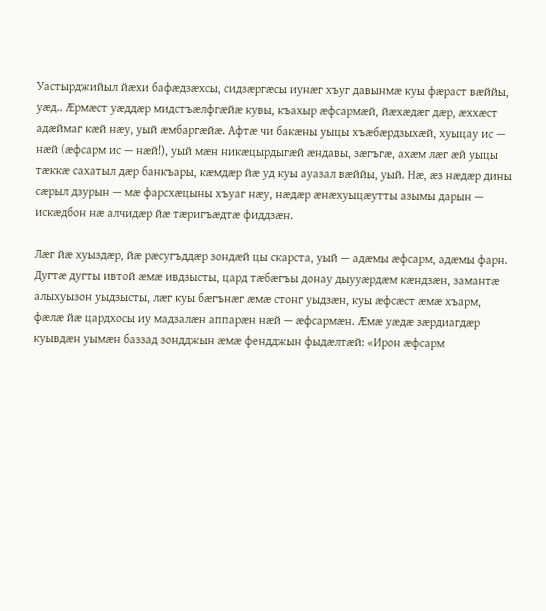Уастырджийыл йæхи бафæдзæхсы, сидзæргæсы иунæг хъуг давынмæ куы фæраст вæййы, уæд.. Æрмæст уæддæр мидстъæлфгæйæ кувы, къахыр æфсармæй, йæхæдæг дæр, æххæст адæймаг кæй нæу, уый æмбаргæйæ. Афтæ чи бакæны уыцы хъæбæрдзыхæй, хуыцау ис — нæй (æфсарм ис — нæй!), уый мæн никæцырдыгæй æндавы, зæгъгæ, ахæм лæг æй уыцы тæккæ сахатыл дæр банкъары, кæмдæр йæ уд куы ауазал вæййы, уый. Нæ, æз нæдæр дины сæрыл дзурын — мæ фарсхæцыны хъуаг нæу, нæдæр æнæхуыцæутты азымы дарын — искæдбон нæ алчидæр йæ тæригъæдтæ фиддзæн.

Лæг йæ хуыздæр, йæ рæсугъддæр зондæй цы скарста, уый — адæмы æфсарм, адæмы фарн. Дугтæ дугты ивтой æмæ ивдзысты, цард тæбæгъы донау дыууæрдæм кæндзæн, замантæ алыхуызон уыдзысты, лæг куы бæгънæг æмæ стонг уыдзæн, куы æфсæст æмæ хъарм, фæлæ йæ цардхосы иу мадзалæн аппарæн нæй — æфсармæн. Æмæ уæдæ зæрдиагдæр куывдæн уымæн баззад зондджын æмæ фендджын фыдæлтæй: «Ирон æфсарм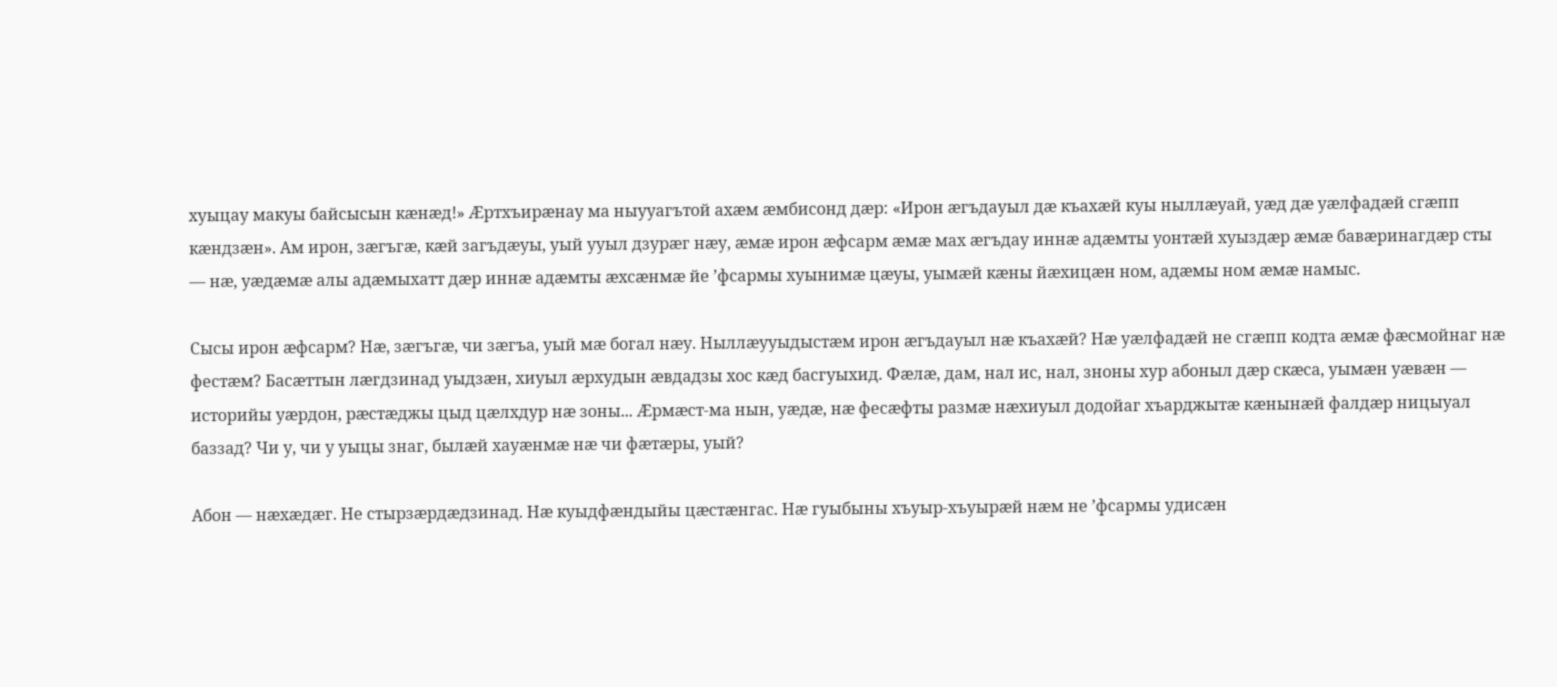хуыцау макуы байсысын кæнæд!» Æртхъирæнау ма ныууагътой ахæм æмбисонд дæр: «Ирон æгъдауыл дæ къахæй куы ныллæуай, уæд дæ уæлфадæй сгæпп кæндзæн». Ам ирон, зæгъгæ, кæй загъдæуы, уый ууыл дзурæг нæу, æмæ ирон æфсарм æмæ мах æгъдау иннæ адæмты уонтæй хуыздæр æмæ бавæринагдæр сты — нæ, уæдæмæ алы адæмыхатт дæр иннæ адæмты æхсæнмæ йе ’фсармы хуынимæ цæуы, уымæй кæны йæхицæн ном, адæмы ном æмæ намыс.

Сысы ирон æфсарм? Нæ, зæгъгæ, чи зæгъа, уый мæ богал нæу. Ныллæууыдыстæм ирон æгъдауыл нæ къахæй? Нæ уæлфадæй не сгæпп кодта æмæ фæсмойнаг нæ фестæм? Басæттын лæгдзинад уыдзæн, хиуыл æрхудын æвдадзы хос кæд басгуыхид. Фæлæ, дам, нал ис, нал, зноны хур абоныл дæр скæса, уымæн уæвæн — историйы уæрдон, рæстæджы цыд цæлхдур нæ зоны... Æрмæст-ма нын, уæдæ, нæ фесæфты размæ нæхиуыл додойаг хъарджытæ кæнынæй фалдæр ницыуал баззад? Чи у, чи у уыцы знаг, былæй хауæнмæ нæ чи фæтæры, уый?

Абон — нæхæдæг. Не стырзæрдæдзинад. Нæ куыдфæндыйы цæстæнгас. Нæ гуыбыны хъуыр-хъуырæй нæм не ’фсармы удисæн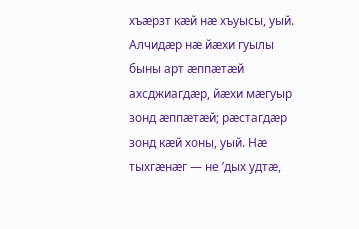хъæрзт кæй нæ хъуысы, уый. Алчидæр нæ йæхи гуылы быны арт æппæтæй ахсджиагдæр, йæхи мæгуыр зонд æппæтæй; рæстагдæр зонд кæй хоны, уый. Нæ тыхгæнæг — не ’дых удтæ,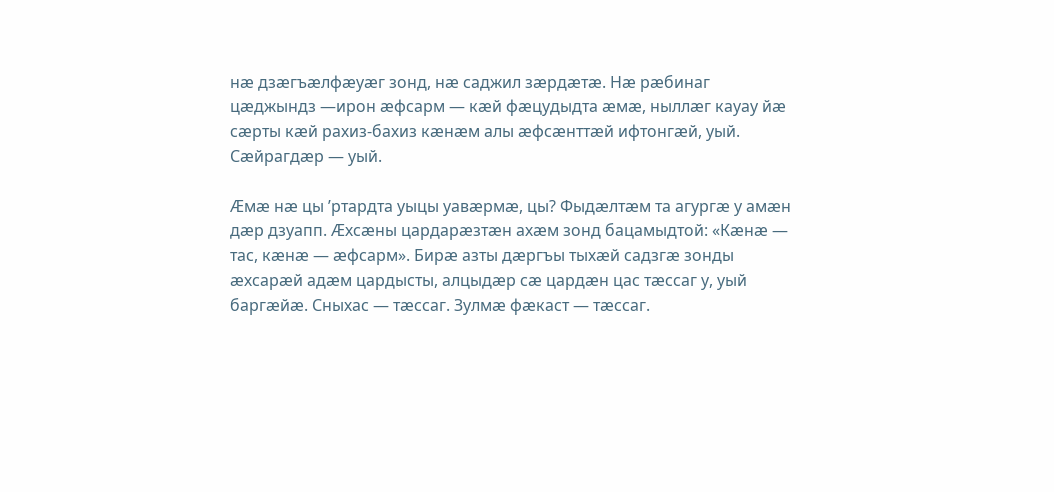нæ дзæгъæлфæуæг зонд, нæ саджил зæрдæтæ. Нæ рæбинаг цæджындз —ирон æфсарм — кæй фæцудыдта æмæ, ныллæг кауау йæ сæрты кæй рахиз-бахиз кæнæм алы æфсæнттæй ифтонгæй, уый. Сæйрагдæр — уый.

Æмæ нæ цы ’ртардта уыцы уавæрмæ, цы? Фыдæлтæм та агургæ у амæн дæр дзуапп. Æхсæны цардарæзтæн ахæм зонд бацамыдтой: «Кæнæ — тас, кæнæ — æфсарм». Бирæ азты дæргъы тыхæй садзгæ зонды æхсарæй адæм цардысты, алцыдæр сæ цардæн цас тæссаг у, уый баргæйæ. Сныхас — тæссаг. Зулмæ фæкаст — тæссаг.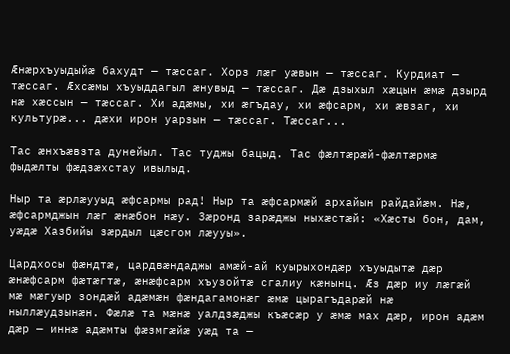Æнæрхъуыдыйæ бахудт — тæссаг. Хорз лæг уæвын — тæссаг. Курдиат — тæссаг. Æхсæмы хъуыддагыл æнувыд — тæссаг. Дæ дзыхыл хæцын æмæ дзырд нæ хæссын — тæссаг. Хи адæмы, хи æгъдау, хи æфсарм, хи æвзаг, хи культурæ... дæхи ирон уарзын — тæссаг. Тæссаг...

Тас æнхъæвзта дунейыл. Тас туджы бацыд. Тас фæлтæрæй-фæлтæрмæ фыдæлты фæдзæхстау ивылыд.

Ныр та æрлæууыд æфсармы рад! Ныр та æфсармæй архайын райдайæм. Нæ, æфсармджын лæг æнæбон нæу. Зæронд зарæджы ныхæстæй: «Хæсты бон, дам, уæдæ Хазбийы зæрдыл цæсгом лæууы».

Цардхосы фæндтæ, цардвæндаджы амæй-ай куырыхондæр хъуыдытæ дæр æнæфсарм фæтæгтæ, æнæфсарм хъузойтæ сгалиу кæнынц. Æз дæр иу лæгæй мæ мæгуыр зондæй адæмæн фæндагамонæг æмæ цырагъдарæй нæ ныллæудзынæн. Фæлæ та мæнæ уалдзæджы къæсæр у æмæ мах дæр, ирон адæм дæр — иннæ адæмты фæзмгæйæ уæд та —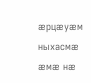æрцæуæм ныхасмæ æмæ нæ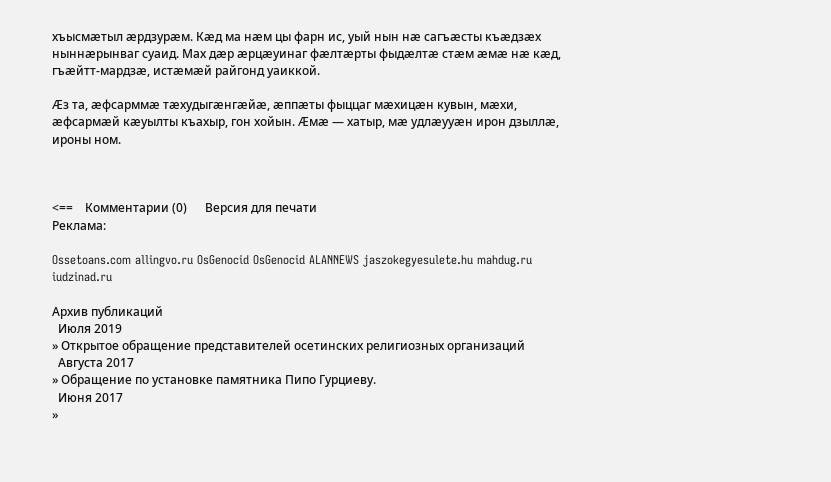хъысмæтыл æрдзурæм. Кæд ма нæм цы фарн ис, уый нын нæ сагъæсты къæдзæх ныннæрынваг суаид. Мах дæр æрцæуинаг фæлтæрты фыдæлтæ стæм æмæ нæ кæд, гъæйтт-мардзæ, истæмæй райгонд уаиккой.

Æз та, æфсарммæ тæхудыгæнгæйæ, æппæты фыццаг мæхицæн кувын, мæхи, æфсармæй кæуылты къахыр, гон хойын. Æмæ — хатыр, мæ удлæууæн ирон дзыллæ, ироны ном.



<==    Комментарии (0)      Версия для печати
Реклама:

Ossetoans.com allingvo.ru OsGenocid OsGenocid ALANNEWS jaszokegyesulete.hu mahdug.ru iudzinad.ru

Архив публикаций
  Июля 2019
» Открытое обращение представителей осетинских религиозных организаций
  Августа 2017
» Обращение по установке памятника Пипо Гурциеву.
  Июня 2017
»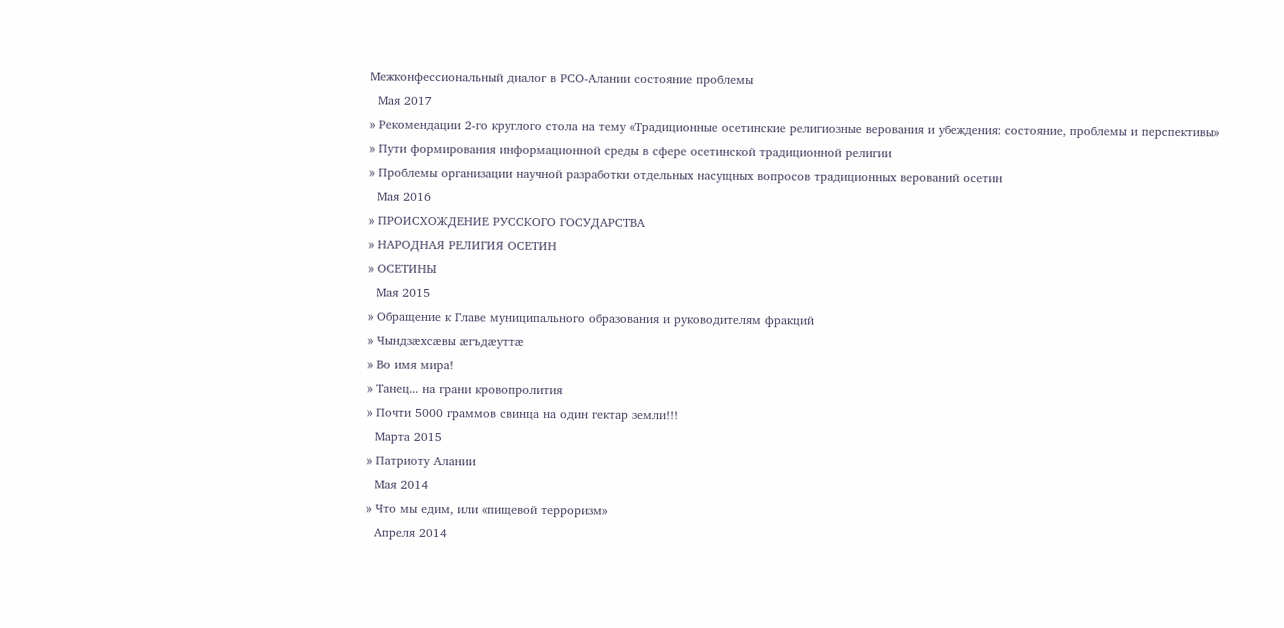Межконфессиональный диалог в РСО-Алании состояние проблемы
  Мая 2017
» Рекомендации 2-го круглого стола на тему «Традиционные осетинские религиозные верования и убеждения: состояние, проблемы и перспективы»
» Пути формирования информационной среды в сфере осетинской традиционной религии
» Проблемы организации научной разработки отдельных насущных вопросов традиционных верований осетин
  Мая 2016
» ПРОИСХОЖДЕНИЕ РУССКОГО ГОСУДАРСТВА
» НАРОДНАЯ РЕЛИГИЯ ОСЕТИН
» ОСЕТИНЫ
  Мая 2015
» Обращение к Главе муниципального образования и руководителям фракций
» Чындзӕхсӕвы ӕгъдӕуттӕ
» Во имя мира!
» Танец... на грани кровопролития
» Почти 5000 граммов свинца на один гектар земли!!!
  Марта 2015
» Патриоту Алании
  Мая 2014
» Что мы едим, или «пищевой терроризм»
  Апреля 2014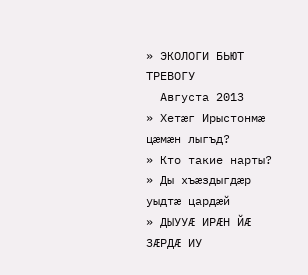» ЭКОЛОГИ БЬЮТ ТРЕВОГУ
  Августа 2013
» Хетӕг Ирыстонмӕ цӕмӕн лыгъд?
» Кто такие нарты?
» Ды хъæздыгдæр уыдтæ цардæй
» ДЫУУӔ ИРӔН ЙӔ ЗӔРДӔ ИУ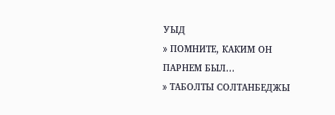УЫД
» ПОМНИТЕ, КАКИМ ОН ПАРНЕМ БЫЛ...
» ТАБОЛТЫ СОЛТАНБЕДЖЫ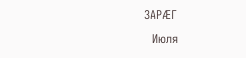3АРӔГ
  Июля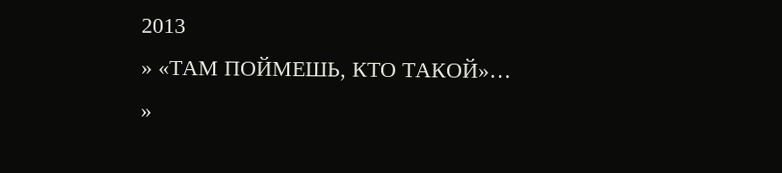2013
» «ТАМ ПОЙМЕШЬ, КТО ТАКОЙ»…
»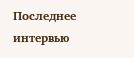Последнее интервью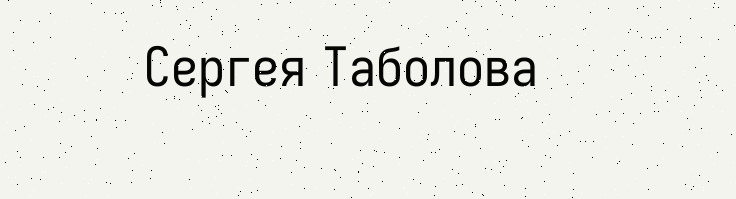Сергея Таболова